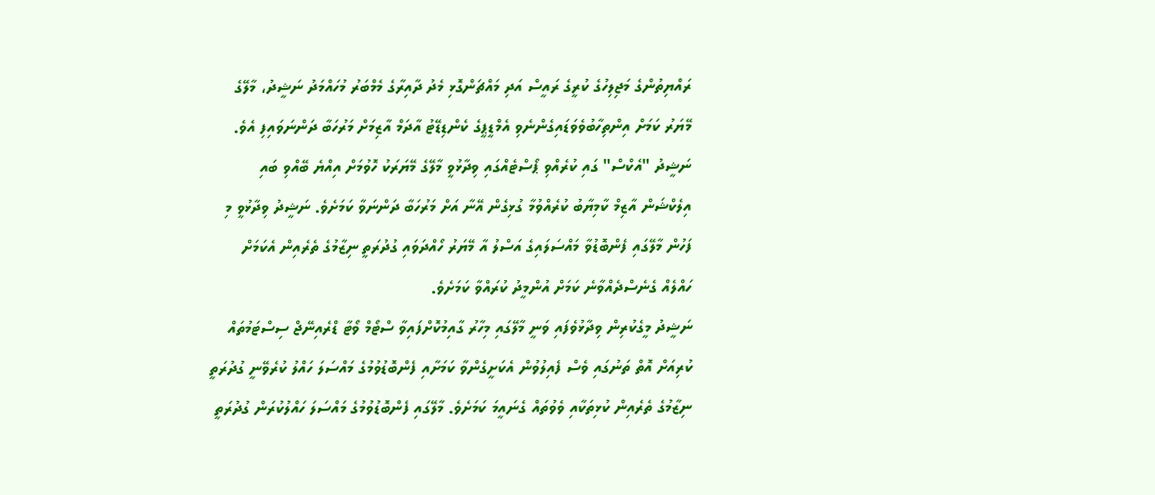ރައްޔިތުންގެ މަޖިލިހުގެ ކުރީގެ ރައީސް އަދި މައްޗަންގޮޅި މެދު ދާއިރާގެ މެމްބަރު މުހައްމަދު ނަޝީދު، މާލޭގެ މޭޔަރު ކަމަށް އިންތިހާބުވެވަޑައިގެންނެވި އެމްޑީޕީގެ ކެންޑިޑޭޓު އާދަމް އާޒިމަށް މަރުހަބާ ދަންނަވައިފި އެވެ.
ނަޝީދު "އެކްސް" ގައި ކުރެއްވި ޕޯސްޓެއްގައި ވިދާޅުވީ މާލޭގެ މޭޔަރަކު ހޮވުމަށް އިއްޔެ ބޭއްވި ބައި އިލެކްޝަން އާޒިމް ކާމިޔާބު ކުރެއްވުމާ ގުޅިގެން އޭނާ އަށް މަރުހަބާ ދަންނަވާ ކަމަށެވެ. ނަޝީދު ވިދާޅުވީ މި ފަހުން މާލޭގައި ފެންބޮޑުވާ މައްސަލައިގެ އަސްލު އާ މޭޔަރު ހޯއްދަވައި ގުދުރަތީ ނިޒާމުގެ ތެރެއިން އެކަމަށް ހައްލެއް ގެނެސްދެއްވާނެ ކަމަށް އުންމީދު ކުރައްވާ ކަމަށެވެ.
ނަޝީދު މީގެކުރިން ވިދާޅުވެފައި ވަނީ މާލޭގައި މިހާރު ގާއިމުކޮށްފައިވާ ސްޓޯމް ވޯޓާ ޑްރެއިނޭޖް ސިސްޓަމުތައް ކުރިއަށް އޮތް ތަނުގައި ވެސް ފެއިލުވުން އެކަށީގެންވާ ކަމަށާއި ފެންބޮޑުވުމުގެ މައްސަލަ ހައްލު ކުރެވޭނީ ގުދުރަތީ ނިޒާމުގެ ތެރެއިން ކުޅިތަކާއި ވެވުތައް ގެނައީމަ ކަމަށެވެ. މާލޭގައި ފެންބޮޑުވުމުގެ މައްސަލަ ހައްލުކުރަން ގުދުރަތީ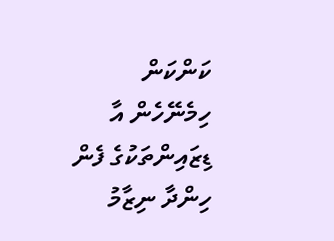ކަންކަން ހިމެނޭހެން އާ ޑިޒައިންތަކުގެ ފެން ހިންދާ ނިޒާމު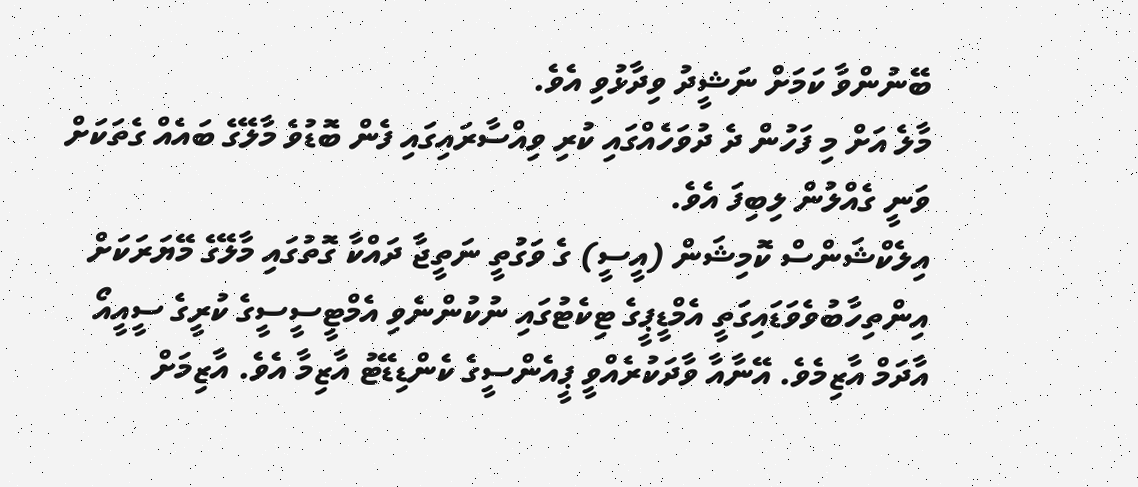ބޭނުންވާ ކަމަށް ނަޝީދު ވިދާޅުވި އެވެ.
މާލެ އަށް މި ފަހުން ދެ ދުވަހެއްގައި ކުރި ވިއްސާރައިގައި ފެން ބޮޑުވެ މާލޭގެ ބައެއް ގެތަކަށް ވަނީ ގެއްލުން ލިބިފަ އެވެ.
އިލެކްޝަންސް ކޮމިޝަން (އީސީ) ގެ ވަގުތީ ނަތީޖާ ދައްކާ ގޮތުގައި މާލޭގެ މޭޔަރަކަށް އިންތިހާބުވެވަޑައިގަތީ އެމްޑީޕީގެ ޓިކެޓުގައި ނުކުންނެވި އެމްޓީސީސީގެ ކުރީގެ ސީއީއޯ އާދަމް އާޒިމެވެ. އޭނާއާ ވާދަކުރެއްވީ ޕީއެންސީގެ ކެންޑިޑޭޓު އާޒިމާ އެވެ. އާޒިމަށް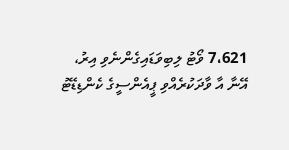7،621 ވޯޓު ލިބިވަޑައިގެންނެވި އިރު، އޭނާ އާ ވާދަކުރެއްވި ޕީއެންސީގެ ކެންޑިޑޭޓު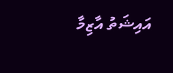އައިޝަތު އާޒިމާ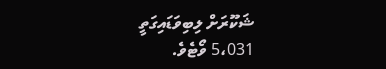ޝަކޫރަށް ލިބިވަޑައިގަތީ 5،031 ވޯޓެވެ.